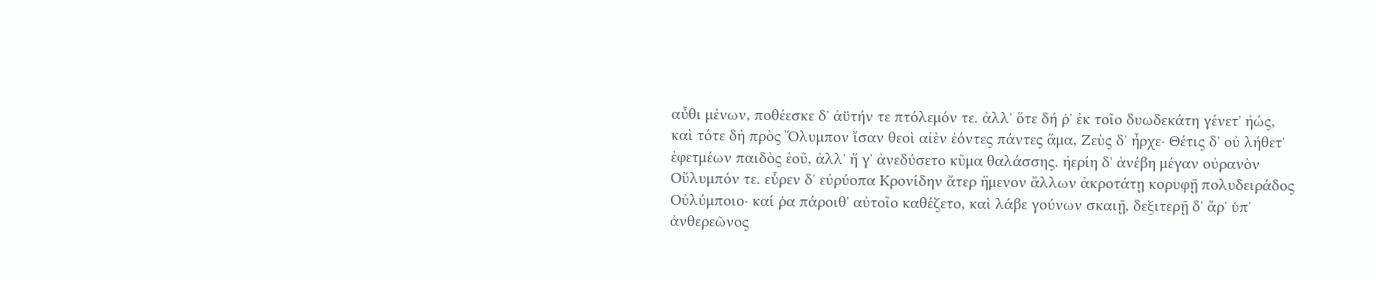αὖθι μένων, ποθέεσκε δʼ ἀϋτήν τε πτόλεμόν τε. ἀλλʼ ὅτε δή ῥʼ ἐκ τοῖο δυωδεκάτη γένετʼ ἠώς, καὶ τότε δὴ πρὸς Ὄλυμπον ἴσαν θεοὶ αἰὲν ἐόντες πάντες ἅμα, Ζεὺς δʼ ἦρχε· Θέτις δʼ οὐ λήθετʼ ἐφετμέων παιδὸς ἑοῦ, ἀλλʼ ἥ γʼ ἀνεδύσετο κῦμα θαλάσσης. ἠερίη δʼ ἀνέβη μέγαν οὐρανὸν Οὔλυμπόν τε. εὗρεν δʼ εὐρύοπα Κρονίδην ἄτερ ἥμενον ἄλλων ἀκροτάτῃ κορυφῇ πολυδειράδος Οὐλύμποιο· καί ῥα πάροιθʼ αὐτοῖο καθέζετο, καὶ λάβε γούνων σκαιῇ, δεξιτερῇ δʼ ἄρʼ ὑπʼ ἀνθερεῶνος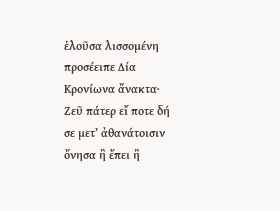ἑλοῦσα λισσομένη προσέειπε Δία Κρονίωνα ἄνακτα· Ζεῦ πάτερ εἴ ποτε δή σε μετʼ ἀθανάτοισιν ὄνησα ἢ ἔπει ἢ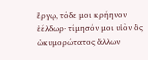ἔργῳ, τόδε μοι κρήηνον ἐέλδωρ· τίμησόν μοι υἱὸν ὃς ὠκυμορώτατος ἄλλων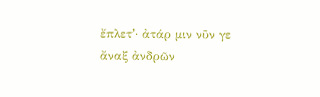ἔπλετʼ· ἀτάρ μιν νῦν γε ἄναξ ἀνδρῶν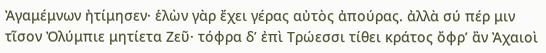Ἀγαμέμνων ἠτίμησεν· ἑλὼν γὰρ ἔχει γέρας αὐτὸς ἀπούρας. ἀλλὰ σύ πέρ μιν τῖσον Ὀλύμπιε μητίετα Ζεῦ· τόφρα δʼ ἐπὶ Τρώεσσι τίθει κράτος ὄφρʼ ἂν Ἀχαιοὶ